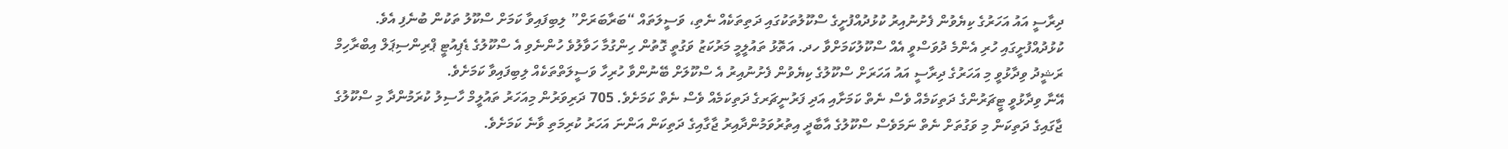ދިރާސީ އައު އަހަރުގެ ކިޔެވުން ފެށުނުއިރު ކުޅުދުއްފުށީގެ ސްކޫލުތަކުގައި ދަތިތަކެއް ނެތި، ވަސީލަތައް “ބަރާބަރަށް” ލިބިފައިވާ ކަމަށް ސްކޫލު ތަކުން ބުނެފި އެވެ.
ކުޅުދުއްފުށީގައި ހުރި އެންމެ ދުވަސްވީ އެއް ސްކޫލުކަމަށްވާ ހދ. އަތޮޅު ތައުލީމީ މަރުކަޒު ވަގުތީ ގޮތުން ހިންގުމާ ހަވާލުވެ ހުންނެވި އެ ސްކޫލުގެ ޑެޕިއުޓީ ޕްރިންސިޕަލް އިބްރާހިމް ރަޝީދު ވިދާޅުވީ މި އަހަރުގެ ދިރާސީ އައު އަހަރަށް ސްކޫލުގެ ކިޔެވުން ފެށުނުއިރު އެ ސްކޫލަށް ބޭނުންވާ ހުރިހާ ވަސީލަތްތަކެއް ލިބިފައިވާ ކަމަށެވެ.
އޭނާ ވިދާޅުވީ ޓީޗަރުންގެ ދަތިކަމެއް ވެސް ނެތް ކަމަށާއި އަދި ފަރުނީޗަރގެ ދަތިކަމެއް ވެސް ނެތް ކަމަށެވެ. 705 ދަރިވަރުން މިއަހަރު ތައުލީމް ހާސިލު ކުރަމުންދާ މި ސްކޫލުގެ ޖާގައިގެ ދަތިކަން މި ވަގުތަށް ނެތް ނަމަވެސް ސްކޫލުގެ އާބާދީ އިތުރުވަމުންދާއިރު ޖާގާއިގެ ދަތިކަން އަންނަ އަހަރު ކުރިމަތި ވާނެ ކަމަށެވެ.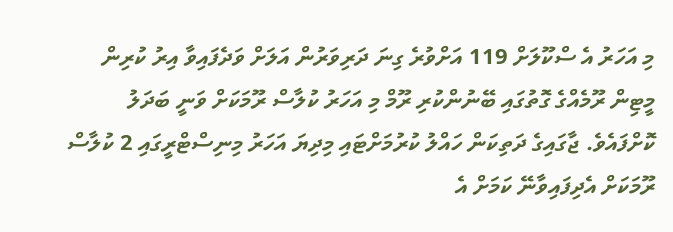މި އަހަރު އެ ސްކޫލަށް 119 އަށްވުރެ ގިނަ ދަރިވަރުން އަލަށް ވަދެފައިވާ އިރު ކުރިން މީޓިން ރޫމެއްގެ ގޮތުގައި ބޭނުންކުރި ރޫމް މި އަހަރު ކުލާސް ރޫމަކަށް ވަނީ ބަދަލު ކޮށްފައެވެ. ޖާގައިގެ ދަތިކަން ހައްލު ކުރުމަށްޓައި މިދިޔަ އަހަރު މިނިސްޓްރީގައި 2 ކުލާސް ރޫމަކަށް އެދިފައިވާނޭ ކަމަށް އެ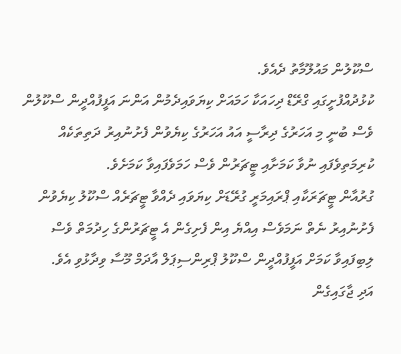ސްކޫލުން މައުލޫމާތު ދެއެވެ.
ކުޅުދުއްފުށީގައި ގްރޭޑް ދިހައަކާ ހަމައަށް ކިޔަވައިދެމުން އަންނަ އަފީފުއްދީން ސްކޫލުން ވެސް ބުނީ މި އަހަރުގެ ދިރާސީ އައު އަހަރުގެ ކިޔެވުން ފެށުނުއިރު ދަތިތަކެއް ކުރިމަތިވެފައި ނުވާ ކަމަށާއި ޓީޗަރުން ވެސް ހަމަވެފައިވާ ކަމަށެވެ.
ގުރުއާން ޓީޗަރަކާއި ޕްރައިމަރީ ގުރޭޑަށް ކިޔަވައި ދެއްވާ ޓީޗަރެއް ސްކޫލު ކިޔެވުން ފެށުނުއިރު ނެތް ނަމަވެސް އިއްޔެ އިން ފެށިގެން އެ ޓީޗަރުންގެ ހިދުމަތް ވެސް ލިބިފައިވާ ކަމަށް އަފީފުއްދީން ސްކޫލު ޕްރިންސިޕަލް އާދަމް މޫސާ ވިދާޅުވި އެވެ.
އަދި ޖާގައިގެން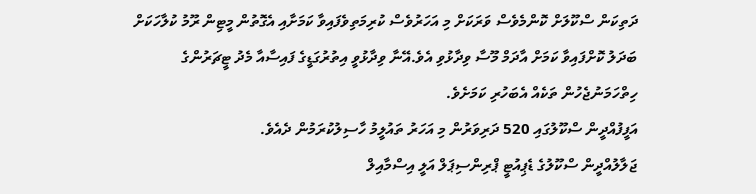ދަތިކަން ސްކޫލަށް ކޮންމެވެސް ވަރަކަށް މި އަހަރުވެސް ކުރިމަތިވެފައިވާ ކަމަށާއި އެގޮތުން މީޓިން ރޫމު ކުލާހަކަށް ބަދަލު ކޮށްފައިވާ ކަމަށް އާދަމް މޫސާ ވިދާޅުވި އެވެ.އޭނާ ވިދާޅުވީ އިތުރުގަޑީގެ ފައިސާއާ މެދު ޓީޗަރުންގެ ހިތްހަމަނުޖެހުން ތަކެއް އެބަހުރި ކަމަށެވެ.
އަފީފުއްދީން ސްކޫލުގައި 520 ދަރިވަރުން މި އަހަރު ތައުލީމު ހާސިލުކުރަމުން ދެއެވެ.
ޖަލާލުއްދީން ސްކޫލުގެ ޑެޕިއުޓީ ޕްރިންސިޕަލް އަލީ އިސްމާއިލް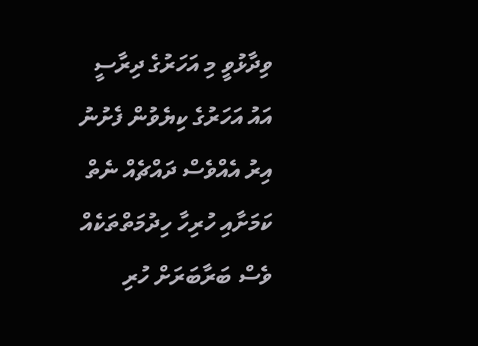ވިދާޅުވީ މި އަހަރުގެ ދިރާސީ އައު އަހަރުގެ ކިޔެވުން ފެށުނު އިރު އެއްވެސް ދައްޗެއް ނެތް ކަމަށާއި ހުރިހާ ހިދުމަތްތަކެއް ވެސް ބަރާބަރަށް ހުރި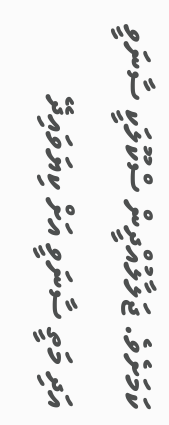ކަމަށެވެ. ޖަލާލުއްދީން ސްކޫލަކީ ސާނަވީ އަދި މަތީ ސާނަވީ އަށް ކިޔަވައިދޭ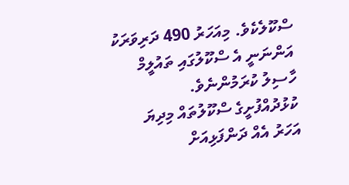ސްކޫލެކެވެ. މިއަހަރު 490 ދަރިވަރަކު އަންނަނީ އެ ސްކޫލުގައި ތައުލީމް ހާސިލު ކުރަމުންނެވެ.
ކުޅުދުއްފުށީގެ ސްކޫލުތައް މިދިޔަ އަހަރު އެއް ދަންފަޅިއަށް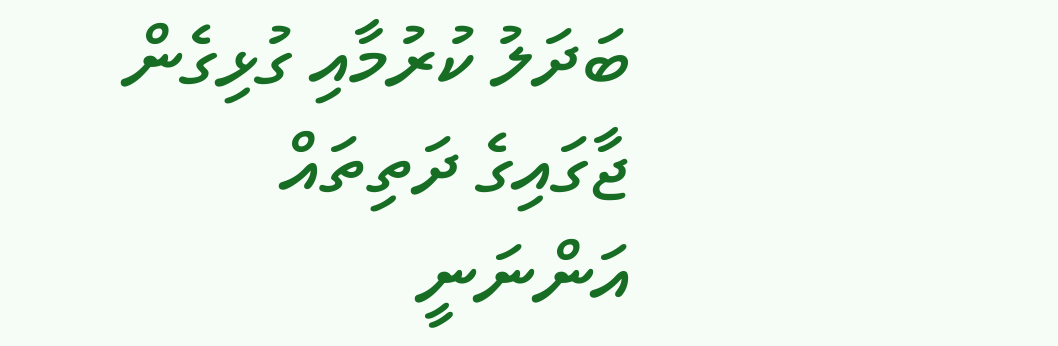ބަދަލު ކުރުމާއި ގުޅިގެން ޖާގައިގެ ދަތިތައް އަންނަނީ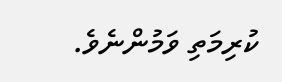ކުރިމަތި ވަމުންނެވެ.